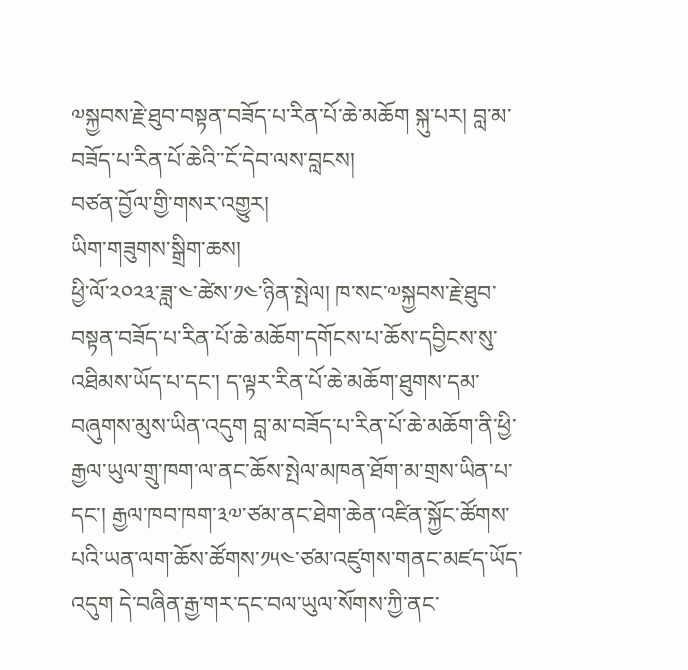༧སྐྱབས་རྗེ་ཐུབ་བསྟན་བཟོད་པ་རིན་པོ་ཆེ་མཆོག སྐུ་པར། བླ་མ་བཟོད་པ་རིན་པོ་ཆེའི་་ངོ་དེབ་ལས་བླངས།
བཙན་བྱོལ་གྱི་གསར་འགྱུར།
ཡིག་གཟུགས་སྒྲིག་ཆས།
ཕྱི་ལོ་༢༠༢༣་ཟླ་༤་ཚེས་༡༤་ཉིན་སྤེལ། ཁ་སང་༧སྐྱབས་རྗེ་ཐུབ་བསྟན་བཟོད་པ་རིན་པོ་ཆེ་མཆོག་དགོངས་པ་ཆོས་དབྱིངས་སུ་འཐིམས་ཡོད་པ་དང་། ད་ལྟར་རིན་པོ་ཆེ་མཆོག་ཐུགས་དམ་བཞུགས་མུས་ཡིན་འདུག བླ་མ་བཟོད་པ་རིན་པོ་ཆེ་མཆོག་ནི་ཕྱི་རྒྱལ་ཡུལ་གྲུ་ཁག་ལ་ནང་ཆོས་སྤེལ་མཁན་ཐོག་མ་གྲས་ཡིན་པ་དང་། རྒྱལ་ཁབ་ཁག་༣༧་ཙམ་ནང་ཐེག་ཆེན་འཛིན་སྐྱོང་ཚོགས་པའི་ཡན་ལག་ཆོས་ཚོགས་༡༥༤་ཙམ་འཛུགས་གནང་མཛད་ཡོད་འདུག དེ་བཞིན་རྒྱ་གར་དང་བལ་ཡུལ་སོགས་ཀྱི་ནང་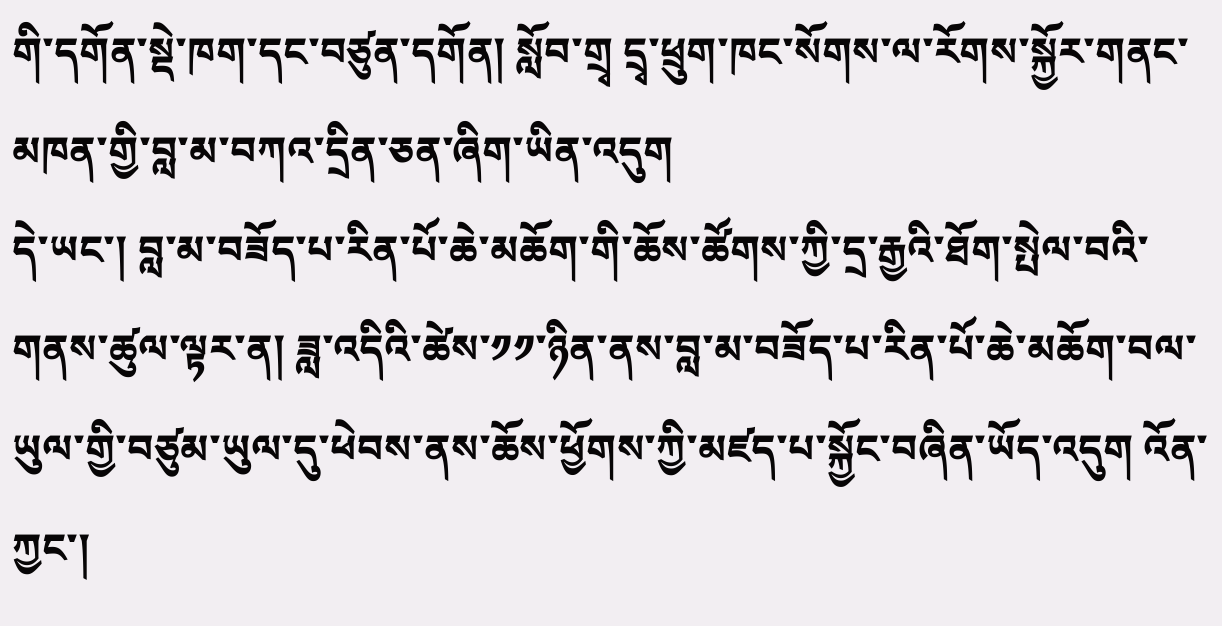གི་དགོན་སྡེ་ཁག་དང་བཙུན་དགོན། སློབ་གྲྭ དྲྭ་ཕྲུག་ཁང་སོགས་ལ་རོགས་སྐྱོར་གནང་མཁན་གྱི་བླ་མ་བཀའ་དྲིན་ཅན་ཞིག་ཡིན་འདུག
དེ་ཡང་། བླ་མ་བཟོད་པ་རིན་པོ་ཆེ་མཆོག་གི་ཆོས་ཚོགས་ཀྱི་དྲ་རྒྱའི་ཐོག་སྤེལ་བའི་གནས་ཚུལ་ལྟར་ན། ཟླ་འདིའི་ཚེས་༡༡་ཉིན་ནས་བླ་མ་བཟོད་པ་རིན་པོ་ཆེ་མཆོག་བལ་ཡུལ་གྱི་བཙུམ་ཡུལ་དུ་ཕེབས་ནས་ཆོས་ཕྱོགས་ཀྱི་མཛད་པ་སྐྱོང་བཞིན་ཡོད་འདུག འོན་ཀྱང་།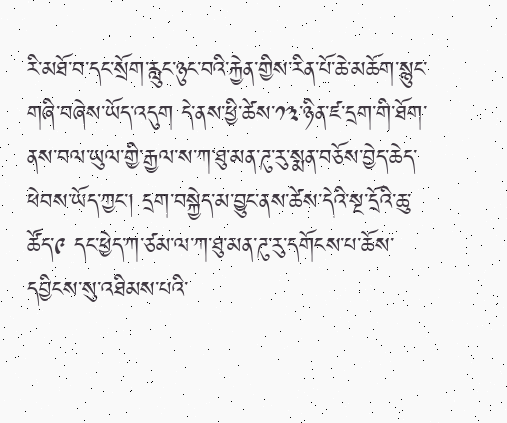རི་མཐོ་བ་དང་སྲོག་རླུང་ཉུང་བའི་རྐྱེན་གྱིས་རིན་པོ་ཆེ་མཆོག་སྙུང་གཞི་བཞེས་ཡོད་འདུག དེ་ནས་ཕྱི་ཚེས་༡༣་ཉིན་ཛ་དྲག་གི་ཐོག་ནས་བལ་ཡུལ་གྱི་རྒྱལ་ས་ཀ་ཐུ་མན་ཌུ་རུ་སྨན་བཅོས་བྱེད་ཆེད་ཕེབས་ཡོད་ཀྱང་། དྲག་བསྐྱེད་མ་བྱུང་ནས་ཚེས་དེའི་སྔ་དྲོའི་ཆུ་ཚོད་༩ དང་ཕྱེད་ཀ་ཙམ་ལ་ཀ་ཐུ་མན་ཌུ་རུ་དགོངས་པ་ཆོས་དབྱིངས་སུ་འཐིམས་པའི་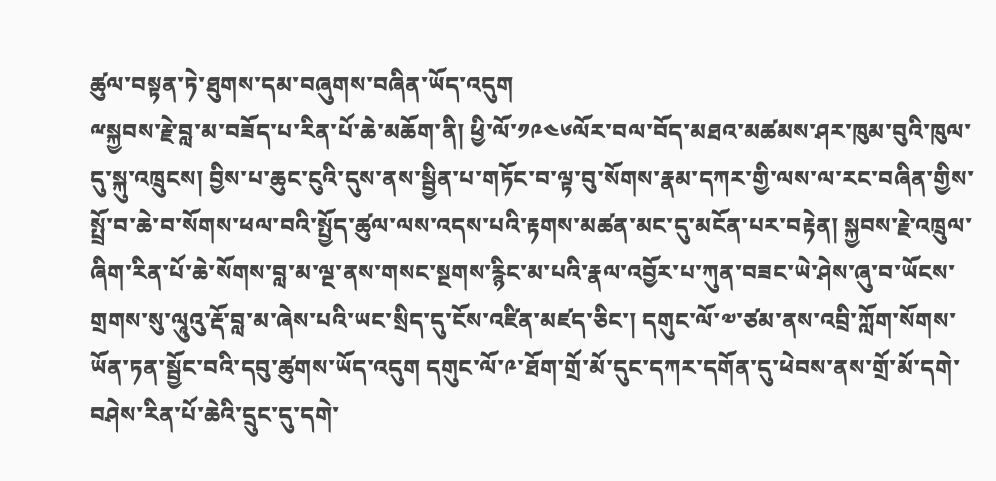ཚུལ་བསྟན་ཏེ་ཐུགས་དམ་བཞུགས་བཞིན་ཡོད་འདུག
ྋསྐྱབས་རྗེ་བླ་མ་བཟོད་པ་རིན་པོ་ཆེ་མཆོག་ནི། ཕྱི་ལོ་༡༩༤༦ལོར་བལ་བོད་མཐའ་མཚམས་ཤར་ཁུམ་བུའི་ཁུལ་དུ་སྐུ་འཁྲུངས། བྱིས་པ་ཆུང་ངུའི་དུས་ནས་སྦྱིན་པ་གཏོང་བ་ལྟ་བུ་སོགས་རྣམ་དཀར་གྱི་ལས་ལ་རང་བཞིན་གྱིས་སྤྲོ་བ་ཆེ་བ་སོགས་ཕལ་བའི་སྤྱོད་ཚུལ་ལས་འདས་པའི་རྟགས་མཚན་མང་དུ་མངོན་པར་བརྟེན། སྐྱབས་རྗེ་འཁྲུལ་ཞིག་རིན་པོ་ཆེ་སོགས་བླ་མ་ལྔ་ནས་གསང་སྔགས་རྙིང་མ་པའི་རྣལ་འབྱོར་པ་ཀུན་བཟང་ཡེ་ཤེས་ཞུ་བ་ཡོངས་གྲགས་སུ་ལཱུའུ་རྡོ་བླ་མ་ཞེས་པའི་ཡང་སྲིད་དུ་ངོས་འཛིན་མཛད་ཅིང་། དགུང་ལོ་༧་ཙམ་ནས་འབྲི་ཀློག་སོགས་ཡོན་ཏན་སྦྱོང་བའི་དབུ་ཚུགས་ཡོད་འདུག དགུང་ལོ་༩་ཐོག་གྲོ་མོ་དུང་དཀར་དགོན་དུ་ཕེབས་ནས་གྲོ་མོ་དགེ་བཤེས་རིན་པོ་ཆེའི་དྲུང་དུ་དགེ་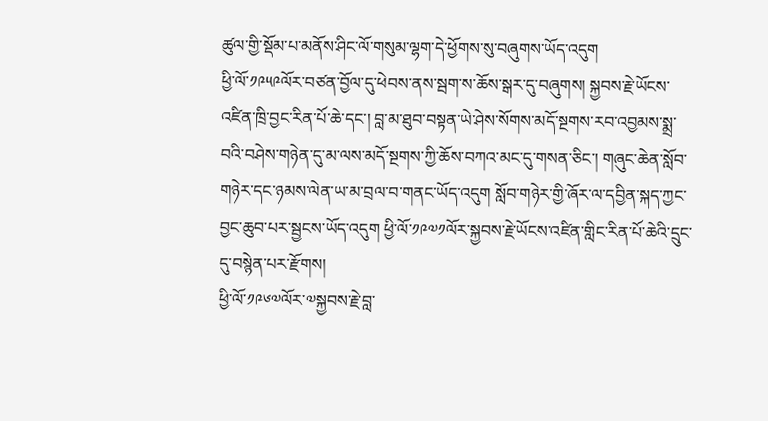ཚུལ་གྱི་སྡོམ་པ་མནོས་ཤིང་ལོ་གསུམ་ལྷག་དེ་ཕྱོགས་སུ་བཞུགས་ཡོད་འདུག
ཕྱི་ལོ་༡༩༥༩ལོར་བཙན་བྱོལ་དུ་ཕེབས་ནས་སྦག་ས་ཆོས་སྒར་དུ་བཞུགས། སྐྱབས་རྗེ་ཡོངས་འཛིན་ཁྲི་བྱང་རིན་པོ་ཆེ་དང་། བླ་མ་ཐུབ་བསྟན་ཡེ་ཤེས་སོགས་མདོ་སྔགས་རབ་འབྱམས་སྨྲ་བའི་བཤེས་གཉེན་དུ་མ་ལས་མདོ་སྔགས་ཀྱི་ཆོས་བཀའ་མང་དུ་གསན་ཅིང་། གཞུང་ཆེན་སློབ་གཉེར་དང་ཉམས་ལེན་ཡ་མ་བྲལ་བ་གནང་ཡོད་འདུག སློབ་གཉེར་གྱི་ཞོར་ལ་དབྱིན་སྐད་ཀྱང་བྱང་ཆུབ་པར་སྦྱངས་ཡོད་འདུག ཕྱི་ལོ་༡༩༧༡ལོར་སྐྱབས་རྗེ་ཡོངས་འཛིན་གླིང་རིན་པོ་ཆེའི་དྲུང་དུ་བསྙེན་པར་རྫོགས།
ཕྱི་ལོ་༡༩༦༧ལོར་༧སྐྱབས་རྗེ་བླ་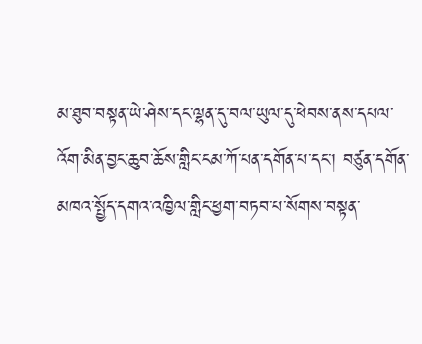མ་ཐུབ་བསྟན་ཡེ་ཤེས་དང་ལྷན་དུ་བལ་ཡུལ་དུ་ཕེབས་ནས་དཔལ་འོག་མིན་བྱང་ཆུབ་ཆོས་གླིང་ངམ་ཀོ་པན་དགོན་པ་དང་། བཙུན་དགོན་མཁའ་སྤྱོད་དགའ་འཁྱིལ་གླིང་ཕྱག་བཏབ་པ་སོགས་བསྟན་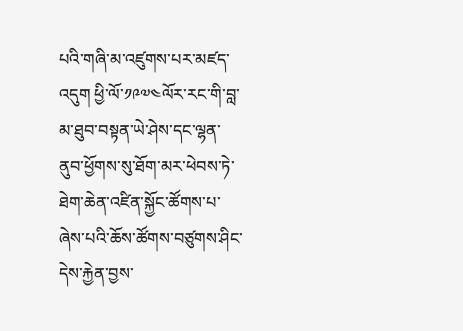པའི་གཞི་མ་འཛུགས་པར་མཛད་འདུག ཕྱི་ལོ་༡༩༧༤ལོར་རང་གི་བླ་མ་ཐུབ་བསྟན་ཡེ་ཤེས་དང་ལྷན་ནུབ་ཕྱོགས་སུ་ཐོག་མར་ཕེབས་ཏེ་ཐེག་ཆེན་འཛིན་སྐྱོང་ཚོགས་པ་ཞེས་པའི་ཆོས་ཚོགས་བཙུགས་ཤིང་དེས་རྐྱེན་བྱས་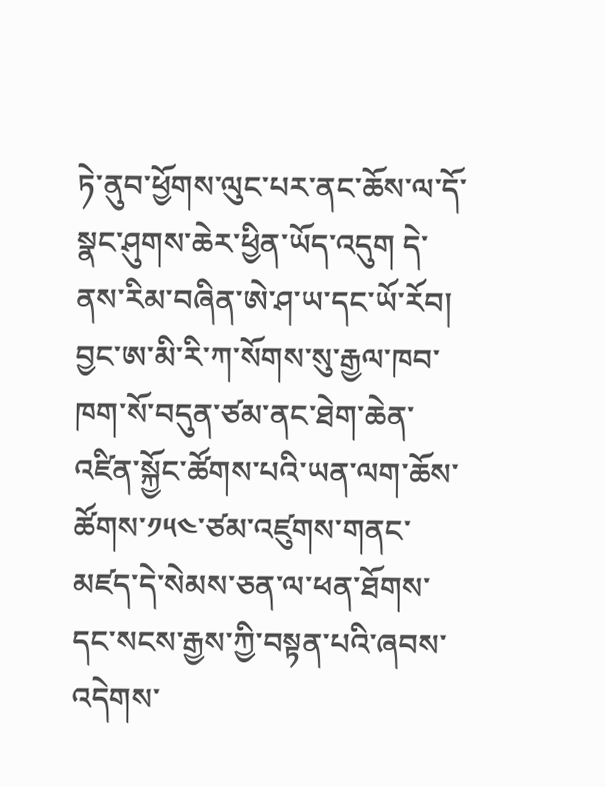ཏེ་ནུབ་ཕྱོགས་ལུང་པར་ནང་ཆོས་ལ་དོ་སྣང་ཤུགས་ཆེར་ཕྱིན་ཡོད་འདུག དེ་ནས་རིམ་བཞིན་ཨེ་ཤ་ཡ་དང་ཡོ་རོབ། བྱང་ཨ་མི་རི་ཀ་སོགས་སུ་རྒྱལ་ཁབ་ཁག་སོ་བདུན་ཙམ་ནང་ཐེག་ཆེན་འཛིན་སྐྱོང་ཚོགས་པའི་ཡན་ལག་ཆོས་ཚོགས་༡༥༤་ཙམ་འཛུགས་གནང་མཛད་དེ་སེམས་ཅན་ལ་ཕན་ཐོགས་དང་སངས་རྒྱས་ཀྱི་བསྟན་པའི་ཞབས་འདེགས་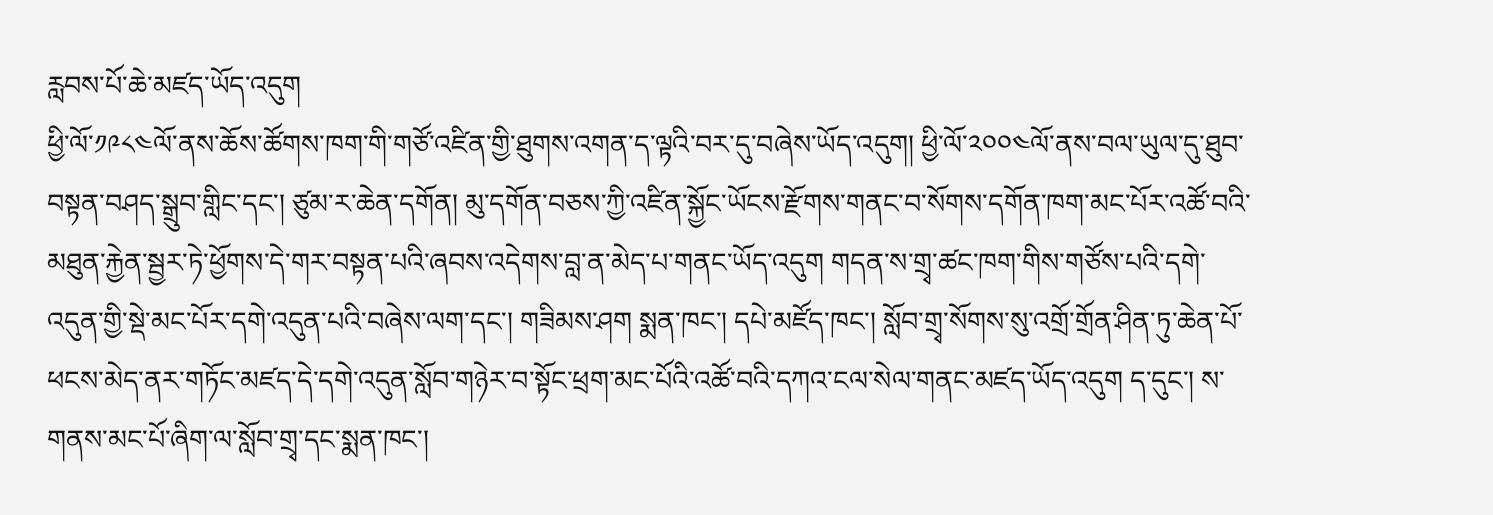རླབས་པོ་ཆེ་མཛད་ཡོད་འདུག
ཕྱི་ལོ་༡༩༨༤ལོ་ནས་ཆོས་ཚོགས་ཁག་གི་གཙོ་འཛིན་གྱི་ཐུགས་འགན་ད་ལྟའི་བར་དུ་བཞེས་ཡོད་འདུག། ཕྱི་ལོ་༢༠༠༤ལོ་ནས་བལ་ཡུལ་དུ་ཐུབ་བསྟན་བཤད་སྒྲུབ་གླིང་དང་། ཙུམ་ར་ཆེན་དགོན། མུ་དགོན་བཅས་ཀྱི་འཛིན་སྐྱོང་ཡོངས་རྫོགས་གནང་བ་སོགས་དགོན་ཁག་མང་པོར་འཚོ་བའི་མཐུན་རྐྱེན་སྦྱར་ཏེ་ཕྱོགས་དེ་གར་བསྟན་པའི་ཞབས་འདེགས་བླ་ན་མེད་པ་གནང་ཡོད་འདུག གདན་ས་གྲྭ་ཚང་ཁག་གིས་གཙོས་པའི་དགེ་འདུན་གྱི་སྡེ་མང་པོར་དགེ་འདུན་པའི་བཞེས་ལག་དང་། གཟིམས་ཤག སྨན་ཁང་། དཔེ་མཛོད་ཁང་། སློབ་གྲྭ་སོགས་སུ་འགྲོ་གྲོན་ཤིན་ཏུ་ཆེན་པོ་ཕངས་མེད་ནར་གཏོང་མཛད་དེ་དགེ་འདུན་སློབ་གཉེར་བ་སྟོང་ཕྲག་མང་པོའི་འཚོ་བའི་དཀའ་ངལ་སེལ་གནང་མཛད་ཡོད་འདུག ད་དུང་། ས་གནས་མང་པོ་ཞིག་ལ་སློབ་གྲྭ་དང་སྨན་ཁང་།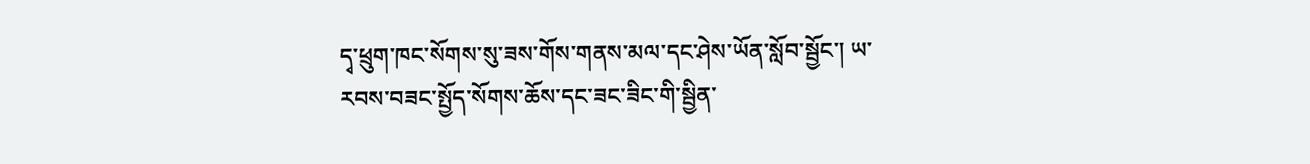དྭ་ཕྲུག་ཁང་སོགས་སུ་ཟས་གོས་གནས་མལ་དང་ཤེས་ཡོན་སློབ་སྦྱོང་། ཡ་རབས་བཟང་སྤྱོད་སོགས་ཆོས་དང་ཟང་ཟིང་གི་སྦྱིན་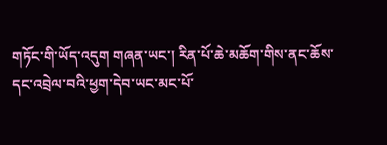གཏོང་གི་ཡོད་འདུག གཞན་ཡང་། རིན་པོ་ཆེ་མཆོག་གིས་ནང་ཆོས་དང་འབྲེལ་བའི་ཕྱག་དེབ་ཡང་མང་པོ་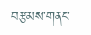བརྩམས་གནང་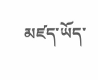མཛད་ཡོད་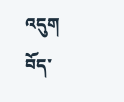འདུག
བོད་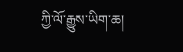ཀྱི་ལོ་རྒྱུས་ཡིག་ཆ།